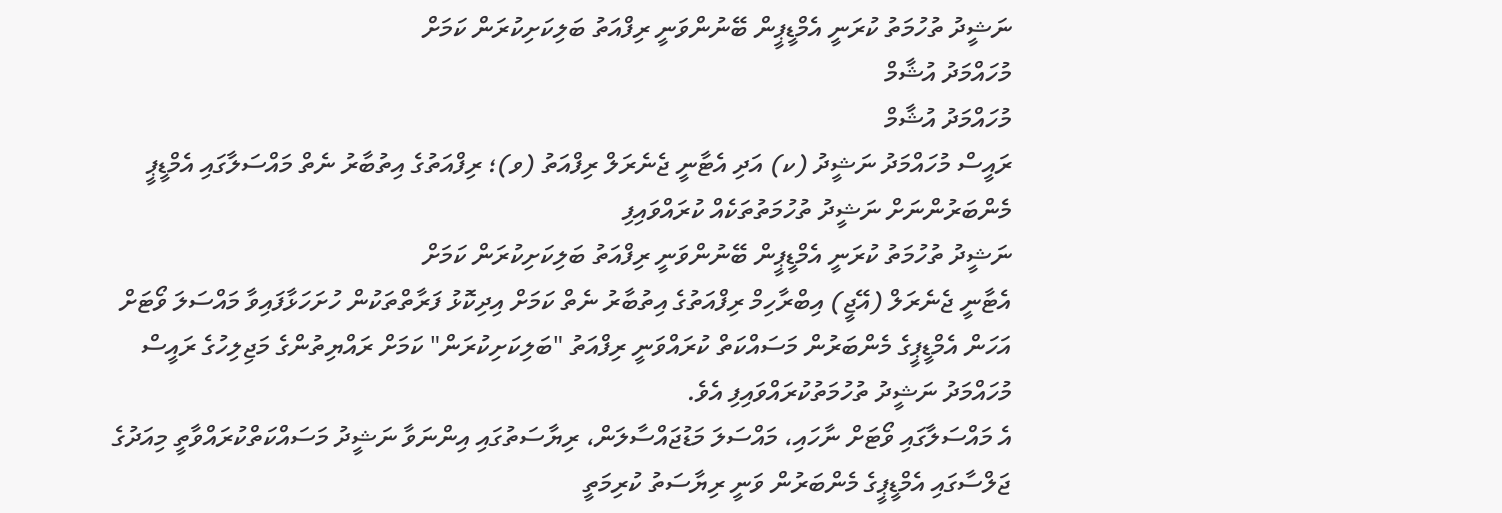ނަޝީދު ތުހުމަތު ކުރަނީ އެމްޑީޕީން ބޭނުންވަނީ ރިފްއަތު ބަލިކަށިކުރަން ކަމަށް
މުހައްމަދު އުޝާމް
މުހައްމަދު އުޝާމް
ރައީސް މުހައްމަދު ނަޝީދު (ކ) އަދި އެޓާނީ ޖެނެރަލް ރިފްއަތު (ވ)؛ ރިފްއަތުގެ އިތުބާރު ނެތް މައްސަލާގައި އެމްޑީޕީ މެންބަރުންނަށް ނަޝީދު ތުހުމަތުތަކެއް ކުރައްވައިފި
ނަޝީދު ތުހުމަތު ކުރަނީ އެމްޑީޕީން ބޭނުންވަނީ ރިފްއަތު ބަލިކަށިކުރަން ކަމަށް
އެޓާނީ ޖެނެރަލް (އޭޖީ) އިބްރާހިމް ރިފްއަތުގެ އިތުބާރު ނެތް ކަމަށް އިދިކޮޅު ފަރާތްތަކުން ހުށަހަޅާފައިވާ މައްސަލަ ވޯޓަށް އަހަން އެމްޑީޕީގެ މެންބަރުން މަސައްކަތް ކުރައްވަނީ ރިފްއަތު "ބަލިކަށިކުރަން" ކަމަށް ރައްޔިތުންގެ މަޖިލިހުގެ ރައީސް މުހައްމަދު ނަޝީދު ތުހުމަތުކުރައްވައިފި އެވެ.
އެ މައްސަލާގައި ވޯޓަށް ނާހައި، މައްސަލަ މަޑުޖައްސާލަން، ރިޔާސަތުގައި އިންނަވާ ނަޝީދު މަސައްކަތްކުރައްވާތީ މިއަދުގެ ޖަލްސާގައި އެމްޑީޕީގެ މެންބަރުން ވަނީ ރިޔާސަތު ކުރިމަތީ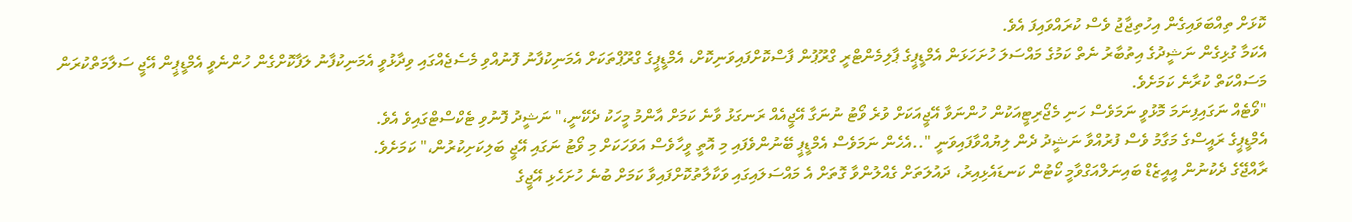ކޮޅަށް ތިއްބަވައިގެން އިހުތިޖާޖު ވެސް ކުރައްވައިފަ އެވެ.
އެކަމާ ގުޅިގެން ނަޝީދުގެ އިތުބާރު ނެތް ކަމުގެ މައްސަލަ ހުށަހަޅަން އެމްޑީޕީގެ ޕާލިމެންޓްރީ ގްރޫޕުން ފާސްކޮށްފައިވަނިކޮށް، އެމްޑީޕީގެ ގްރޫޕްތަކަށް އެމަނިކުފާނު ފޮނުއްވި މެސެޖެއްގައި ވިދާޅުވީ އެމަނިކުފާނު ލަފާކޮށްގެން ހުންނެވީ އެމްޑީޕީން އޭޖީ ސަލާމަތްކުރަން މަސައްކަތް ކުރާނެ ކަމަށެވެ.
"ވޯޓެއް ނަގައިފިނަމަ މޮޅުވީ ނަމަވެސް ހަނި މެޖޯރިޓީއަކުން ހުންނަވާ އޭޖީއަކަށް ވުރެ ވޯޓު ނުނަގާ އޭޖީއެއް ރަނގަޅު ވާނެ ކަމަށް އާންމު މީހަކު ދެކޭނީ،" ނަޝީދު ފޮނުވި ޓެކްސްޓްގައިވެ އެވެ.
އެމްޑީޕީގެ ރައީސްގެ މަގާމު ވެސް ފުރުއްވާ ނަޝީދު ދެން ލިޔުއްވާފައިވަނީ "..އެހެން ނަމަވެސް އެމްޑީޕީ ބޭނުންވެފައި މި އޮތީ ވީހާވެސް އަވަހަކަށް މި ވޯޓު ނަގައި އޭޖީ ބަލިކަށިކުރުން،" ކަމަށެވެ.
ރާއްޖޭގެ ދެކުނުން އީއީޒެޑް ބައިނަލްއަގްވާމީ ކޯޓުން ކަނޑައެޅިއިރު، ދައުލަތަށް ގެއްލުންވާ ގޮތަށް އެ މައްސަލައިގައި ވަކާލާތުކޮށްފައިވާ ކަމަށް ބުނެ ހުށަހެޅި އޭޖީގެ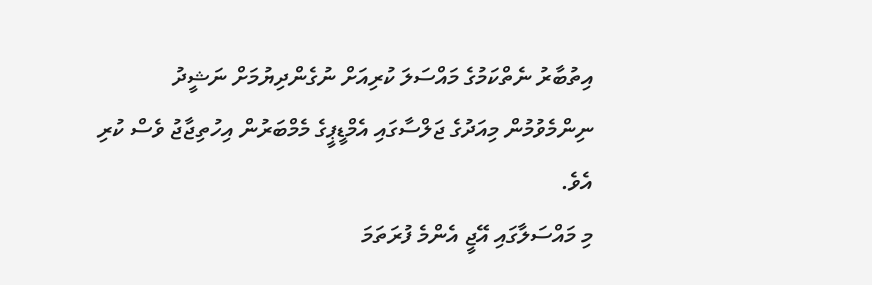އިތުބާރު ނެތްކަމުގެ މައްސަލަ ކުރިއަށް ނުގެންދިޔުމަށް ނަޝީދު ނިންމެވުމުން މިއަދުގެ ޖަލްސާގައި އެމްޑީޕީގެ މެމްބަރުން އިހުތިޖާޖު ވެސް ކުރި އެވެ.
މި މައްސަލާގައި އޭޖީ އެންމެ ފުރަތަމަ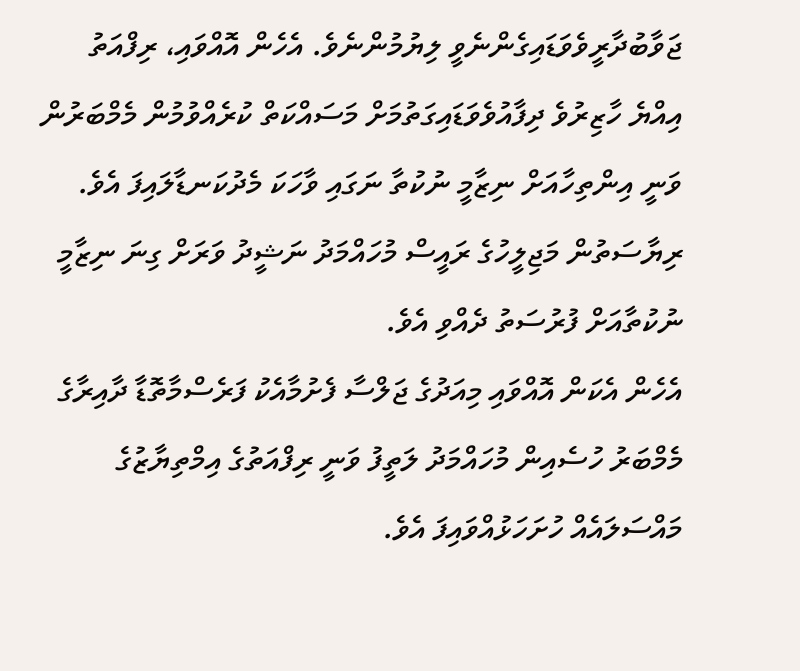ޖަވާބުދާރީވެވަޑައިގެންނެވީ ލިޔުމުންނެވެ. އެހެން އޮއްވައި، ރިފްއަތު އިއްޔެ ހާޒިރުވެ ދިފާއުވެވަޑައިގަތުމަށް މަސައްކަތް ކުރެއްވުމުން މެމްބަރުން ވަނީ އިންތިހާއަށް ނިޒާމީ ނުކުތާ ނަގައި ވާހަކަ މެދުކަނޑާލައިފަ އެވެ. ރިޔާސަތުން މަޖިލީހުގެ ރައީސް މުހައްމަދު ނަޝީދު ވަރަށް ގިނަ ނިޒާމީ ނުކުތާއަށް ފުރުސަތު ދެއްވި އެވެ.
އެހެން އެކަން އޮއްވައި މިއަދުގެ ޖަލްސާ ފެށުމާއެކު ފަރެސްމާތޮޑާ ދާއިރާގެ މެމްބަރު ހުސެއިން މުހައްމަދު ލަތީފު ވަނީ ރިފްއަތުގެ އިމްތިޔާޒުގެ މައްސަލައެއް ހުށަހަޅުއްވައިފަ އެވެ.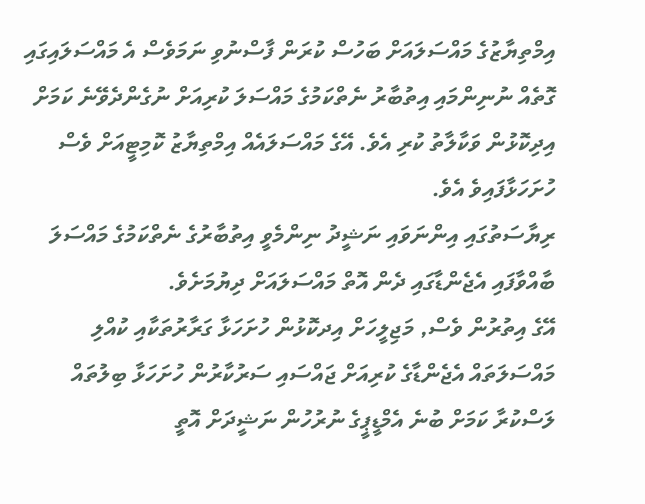އިމްތިޔާޒުގެ މައްސަލައަށް ބަހުސް ކުރަން ފާސްނުވި ނަމަވެސް އެ މައްސަލައިގައި ގޮތެއް ނުނިންމައި އިތުބާރު ނެތްކަމުގެ މައްސަލަ ކުރިއަށް ނުގެންދެވޭނެ ކަމަށް އިދިކޮޅުން ވަކާލާތު ކުރި އެވެ. އޭގެ މައްސަލައެއް އިމްތިޔާޒު ކޮމިޓީއަށް ވެސް ހުށަހަޅާފައިވެ އެވެ.
ރިޔާސަތުގައި އިންނަވައި ނަޝީދު ނިންމެވީ އިތުބާރުގެ ނެތްކަމުގެ މައްސަލަ ބާއްވާފައި އެޖެންޑާގައި ދެން އޮތް މައްސަލައަށް ދިޔުމަށެވެ.
އޭގެ އިތުރުން ވެސް, މަޖިލީހަށް އިދކޮޅުން ހުށަހަޅާ ގަރާރުތަކާއި ކުއްލި މައްސަލަތައް އެޖެންޑާގެ ކުރިއަށް ޖައްސައި ސަރުކާރުން ހުށަހަޅާ ބިލުތައް ލަސްކުރާ ކަމަށް ބުނެ އެމްޑީޕީގެ ނުރުހުން ނަޝީދަށް އޮތީ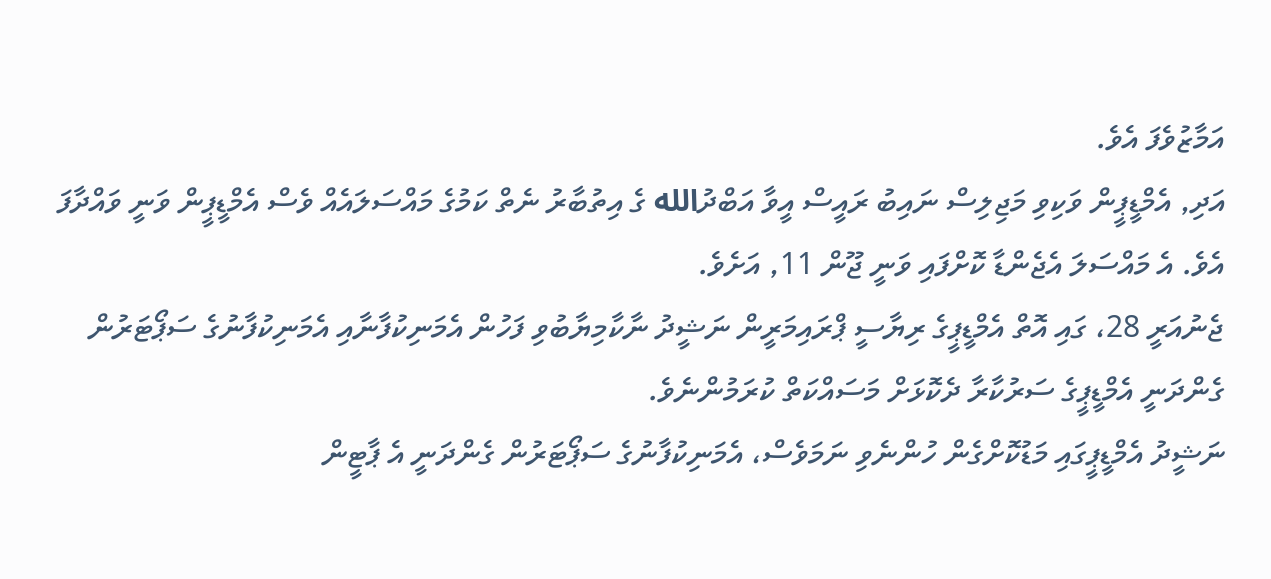އަމާޒުވެފަ އެވެ.
އަދި, އެމްޑީޕީން ވަކިވި މަޖިލިސް ނައިބު ރައީސް އީވާ އަބްދުالله ގެ އިތުބާރު ނެތް ކަމުގެ މައްސަލައެއް ވެސް އެމްޑީޕީން ވަނީ ވައްދާފަ އެވެ. އެ މައްސަލަ އެޖެންޑާ ކޮށްފައި ވަނީ ޖޫން 11, އަށެވެ.
ޖެނުއަރީ 28، ގައި އޮތް އެމްޑީޕީގެ ރިޔާސީ ޕްރައިމަރީން ނަޝީދު ނާކާމިޔާބުވި ފަހުން އެމަނިކުފާނާއި އެމަނިކުފާނުގެ ސަޕޯޓަރުން ގެންދަނީ އެމްޑީޕީގެ ސަރުކާރާ ދެކޮޅަށް މަސައްކަތް ކުރަމުންނެވެ.
ނަޝީދު އެމްޑީޕީގައި މަޑުކޮށްގެން ހުންނެވި ނަމަވެސް، އެމަނިކުފާނުގެ ސަޕޯޓަރުން ގެންދަނީ އެ ޕާޓީން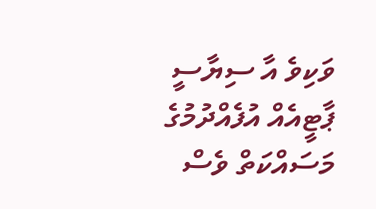ވަކިވެ އާ ސިޔާސީ ޕާޓީއެއް އުފެއްދުމުގެ މަސައްކަތް ވެސް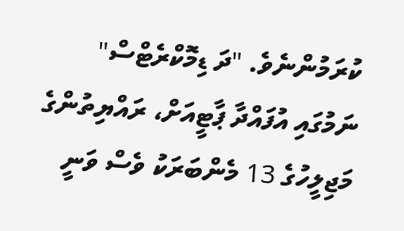ކުރަމުންނެވެ. "ދަ ޑިމޮކްރެޓްސް" ނަމުގައި އުފައްދާ ޕާޓީއަށް، ރައްޔިތުންގެ މަޖިލީހުގެ 13 މެންބަރަކު ވެސް ވަނީ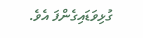ގުޅިވަޑައިގެންފަ އެވެ.